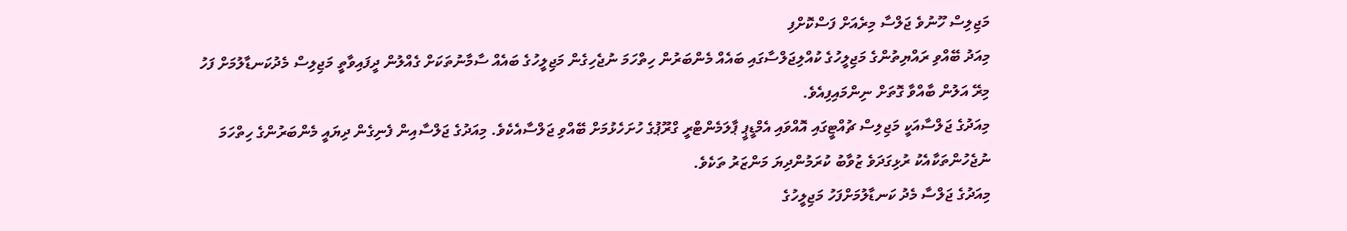މަޖިލިސް ހޫނުވެ ޖަލްސާ މިރެއަށް ފަސްކޮށްފި
މިއަދު ބޭއްވި ރައްޔިތުންގެ މަޖިލީހުގެ ކުއްލިޖަލްސާގައި ބައެއް މެންބަރުން ހިތްހަމަ ނުޖެހިގެން މަޖިލީހުގެ ބައެއް ސާމާނުތަކަށް ގެއްލުން ދީފައިވާތީ މަޖިލިސް މެދުކަނޑާލުމަށް ފަހު މިރޭ އަލުން ބާއްވާ ގޮތަށް ނިންމައިފިއެވެ.
މިއަދުގެ ޖަލްސާއަކީ މަޖިލިސް ޗުއްޓީގައި އޮއްވައި އެމްޑީޕީ ޕާލަމެންޓްރީ ގްރޫޕުގެ ހުށަހެޅުމަށް ބޭއްވި ޖަލްސާއެކެވެ. މިއަދުގެ ޖަލްސާއިން ފެނިގެން ދިޔައީ މެންބަރުންގެ ހިތްހަމަ ނުޖެހުންތަކާއެކު ރުޅިގަދަވެ ޒުވާބު ކުރަމުންދިޔަ މަންޒަރު ތަކެވެ.
މިއަދުގެ ޖަލްސާ މެދު ކަނޑާލުމަށްފަހު މަޖިލީހުގެ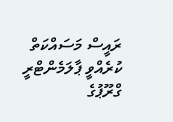ރައީސް މަސައްކަތް ކުރެއްވީ ޕާލަމެންޓްރީ ގްރޫޕުގެ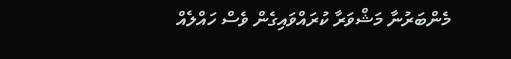މެންބަރުނާ މަޝްވަރާ ކުރައްވައިގެން ވެސް ހައްލެއް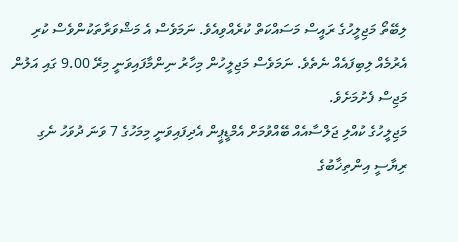ލިބޭތޯ މަޖިލީހުގެ ރައީސް މަސައްކަތް ކުރެއްވިއެވެ. ނަމަވެސް އެ މަޝްވަރާތަކުންވެސް ކުރި އެރުމެއް ލިބިފައެއް ނެތެވެ. ނަމަވެސް މަޖިލީހުން މިހާރު ނިންމާފައިވަނީ މިރޭ 9.00 ގައި އަލުން މަޖިސް ފެށުމަށެވެ.
މަޖިލީހުގެ ކުއްލި ޖަލްސާއެއް ބޭއްވުމަށް އެމްޑީޕީން އެދިފައިވަނީ މިމަހުގެ 7 ވަނަ ދުވަހު ނެގި ރިޔާސީ އިންތިޚާބުގެ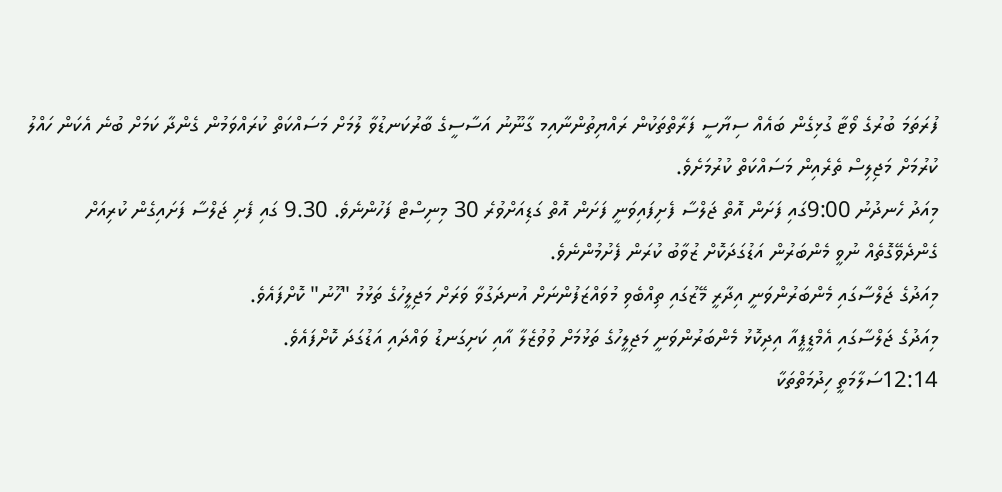ފުރަތަމަ ބުރުގެ ވޯޓާ ގުޅިގެން ބައެއް ސިޔާސީ ފަރާތްތަކުން ރައްޔިތުންނާއިމ ގާނޫނު އަސާސީގެ ބާރުކަނޑުވާ ލުމަށް މަސައްކަތް ކުރައްވަމުން ގެންދާ ކަމަށް ބުނެ އެކަން ހައްލު ކުރުމަށް މަޖިލިސް ތެރެއިން މަސައްކަތް ކުރުމަށެވެ.
މިއަދު ހެނދުނު 9:00ގައި ފަށަން އޮތް ޖަލްސާ ފެށިފައިވަނީ ފަށަން އޮތް ގަޑިއަށްވުރެ 30 މިނިސްޓް ފަހުންނެވެ. 9.30 ގައި ފެށި ޖަލްސާ ފަށައިގެން ކުރިއަށް ގެންދެވޭގޮތެއް ނުވީ މެންބަރުން އަޑުގަދަކޮށް ޒުވާބު ކުރަން ފެށުމުންނެވެ.
މިއަދުގެ ޖަލްސާގައި މެންބަރުންވަނީ އިދާރީ މޭޒުގައި ތިއްބެވި މުވައްޒަފުންނަށް އުނދަގުވާ ވަރަށް މަޖިލީހުގެ ތަޅުމު "ހޫނު" ކޮށްފައެވެ.
މިއަދުގެ ޖަލްސާގައި އެމްޑީޕީއާ އިދިކޮޅު މެންބަރުންވަނީ މަޖިލީހުގެ ތަޅުމަށް ވުވުޒެލާ އާއި ކަށިގަނޑު ވައްދައި އަޑުގަދަ ކޮށްފައެވެ.
12:14ސަލާމަތީ ހިދުމަތްތަކާ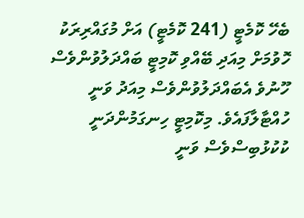ބެހޭ ކޮމެޓީ (241 ކޮމެޓީ) އަށް މުގައްރިރަކު ހޮވުމަށް މިއަދި ބޭއްވި ކޮމިޓީ ބައްދަލުވުންވެސް ހޫނުވެ އެބައްދަލުވުންވެސް މިއަދު ވަނީ ހުއްޓާލާފައެވެ. މިކޮމިޓީ ހިނގަމުންދަނީ ކުކުޅުބިސްވެސް ވަނީ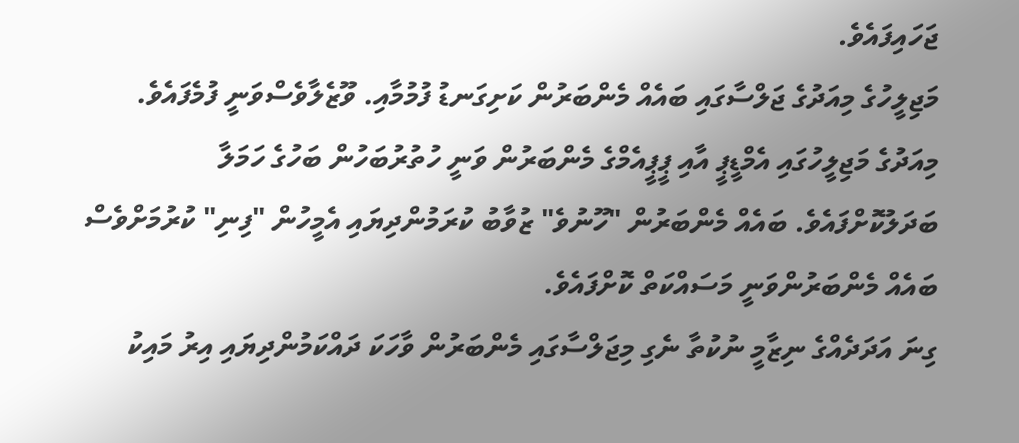ޖަހައިފައެވެ.
މަޖިލީހުގެ މިއަދުގެ ޖަލްސާގައި ބައެއް މެންބަރުން ކަށިގަނޑު ފުމުމާއި. ވޫޒެލާވެސްވަނީ ފުމެފައެވެ.
މިއަދުގެ މަޖިލީހުގައި އެމްޑީޕީ އާއި ޕީޕީއެމްގެ މެންބަރުން ވަނީ ހުތުރުބަހުން ބަހުގެ ހަމަލާ ބަދަލުކޮށްފައެވެ. ބައެއް މެންބަރުން "ހޫނުވެ" ޒުވާބު ކުރަމުންދިޔައި އެމީހުން "ފިނި" ކުރުމަށްވެސް ބައެއް މެންބަރުންވަނީ މަސައްކަތް ކޮށްފައެވެ.
ގިނަ އަދަދެއްގެ ނިޒާމީ ނުކުތާ ނެގި މިޖަލްސާގައި މެންބަރުން ވާހަކަ ދައްކަމުންދިޔައި އިރު މައިކު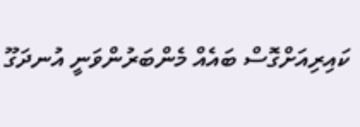ކައިރިއަށްގޮސް ބައެއް މެންބަރުންވަނީ އުނދަގޫ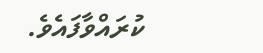ކުރައްވާފައެވެ.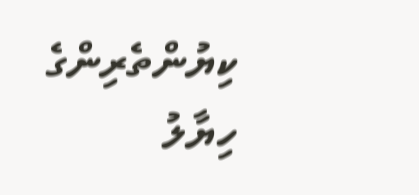ކިޔުންތެރިންގެ ހިޔާލު